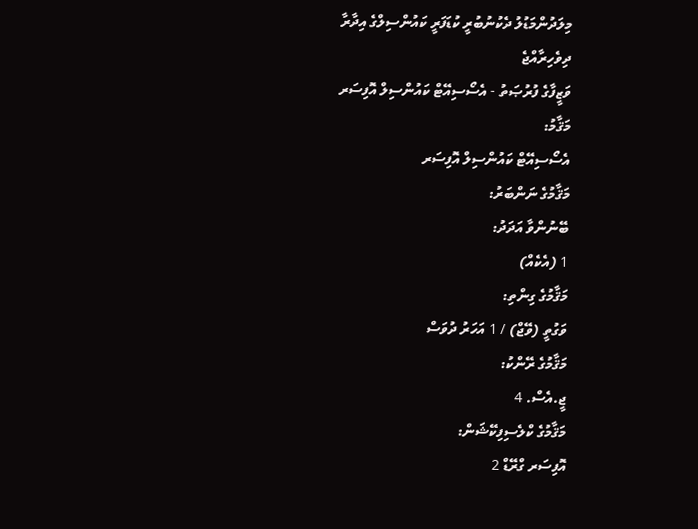މިލަދުންމަޑުލު ދެކުނުބުރީ ކުޑަފަރީ ކައުންސިލްގެ އިދާރާ
ދިވެހިރާއްޖެ
ވަޒީފާގެ ފުރުޞަތު - އެސޯސިއޭޓް ކައުންސިލް އޮފިސަރ
މަޤާމު:
އެސޯސިއޭޓް ކައުންސިލް އޮފިސަރ
މަޤާމުގެ ނަންބަރު:
ބޭނުންވާ އަދަދު:
1 (އެކެއް)
މަޤާމުގެ ގިންތި:
ވަގުތީ (ވޭޖް) / 1 އަހަރު ދުވަސް
މަޤާމުގެ ރޭންކު:
ޖީ.އެސް. 4
މަޤާމުގެ ކްލެސިފިކޭޝަން:
އޮފިސަރ ގްރޭޑް 2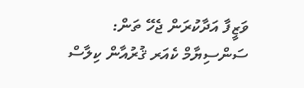ވަޒީފާ އަދާކުރަން ޖެހޭ ތަން:
ސަންސިޔާމް ކެއަރ ޤުރުއާން ކިލާސް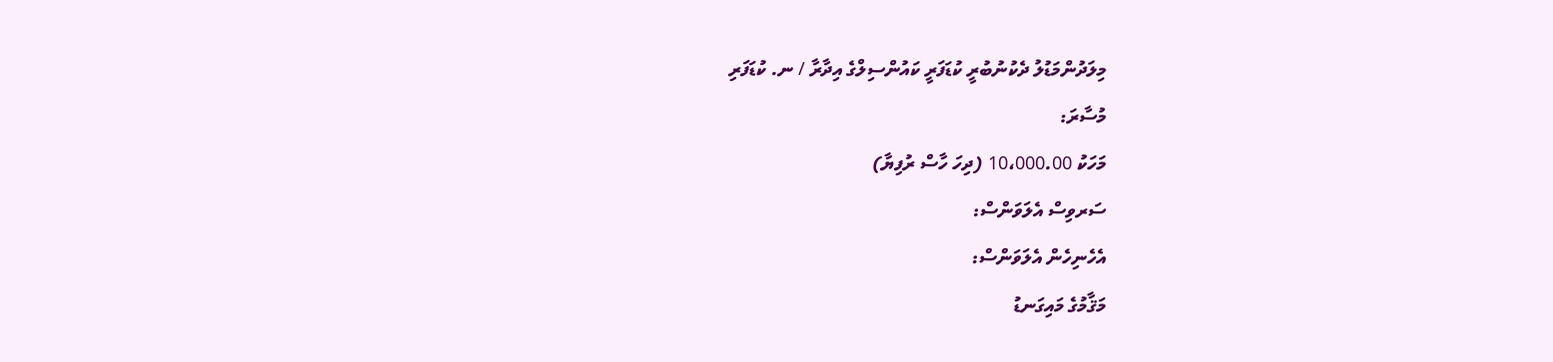މިލަދުންމަޑުލު ދެކުނުބުރީ ކުޑަފަރީ ކައުންސިލްގެ އިދާރާ / ނ. ކުޑަފަރި
މުސާރަ:
މަހަކު 10،000.00 (ދިހަ ހާސް ރުފިޔާ)
ސަރވިސް އެލަވަންސް:
އެހެނިހެން އެލަވަންސް:
މަޤާމުގެ މައިގަނޑު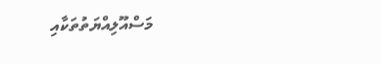މަސްއޫލިއްޔަތުތަކާއި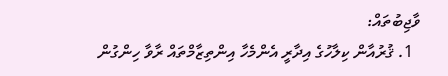ވާޖިބުތައް:
  1. ޤުރުއާން ކިލާހުގެ އިދާރީ އެންމެހާ އިންތިޒާމްތައް ރާވާ ހިންގުން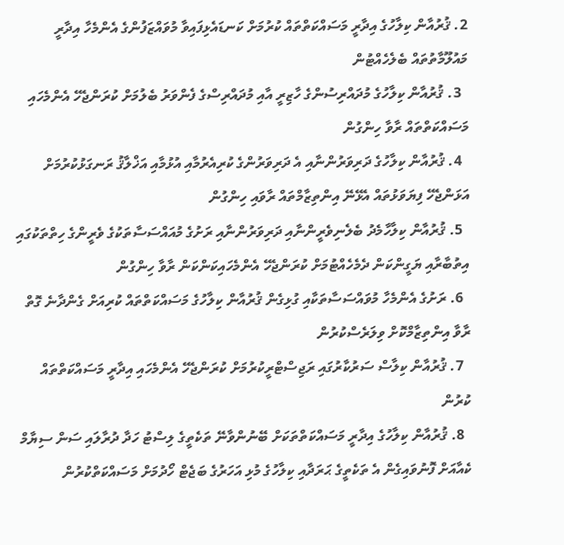2. ޤުރުއާން ކިލާހުގެ އިދާރީ މަސައްކަތްތައް ކުރުމަށް ކަނޑައެޅިފައިވާ މުވައްޒަފުންގެ އެންމެހާ އިދާރީ މައުލޫމާތުތައް ބެލެހެއްޓުން
  3. ޤުރުއާން ކިލާހުގެ މުދައްރިސުންގެ ހާޒިރީ އާއި މުދައްރިސްގެ ފެންވަރު ބެލުމަށް ކުރަންޖެހޭ އެންމެހައި މަސައްކަތްތައް ރާވާ ހިންގުން
  4. ޤުރުއާން ކިލާހުގެ ދަރިވަރުންނާއި އެ ދަރިވަރުންގެ ކުރިއެރުމާއި އުޅުމާއި އަޚްލާޤު ރަނގަޅުކުރުމަށް އަޅަންޖެހޭ ފިޔަވަޅުތައް އެޅޭނޭ އިންތިޒާމްތައް ރާވައި ހިންގުން
  5. ޤުރުއާން ކިލާހާމެދު ބެލެނިވެރީންނާއި ދަރިވަރުންނާއި ރަށުގެ މުއައްސަސާތަކުގެ ވެރީންގެ ހިތްތަކުގައި އިތުބާރާއި ޔަގީންކަން ދެމެހެއްޓުމަށް ކުރަންޖެހޭ އެންމެހައިކަންކަން ރާވާ ހިންގުން
  6. ރަށުގެ އެންމެހާ މުވައްސަސާތަކާއި ގުޅިގެން ޤުރުއާން ކިލާހުގެ މަސައްކަތްތައް ކުރިއަށް ގެންދާނެ ގޮތް ރާވާ އިންތިޒާމްކޮށް ވިލަރެސްކުރުން
  7. ޤުރުއާން ކިލާސް ސަރުކާރުގައި ރަޖިސްޓްރީކުރުމަށް ކުރަންޖެހޭ އެންމެހައި އިދާރީ މަސައްކަތްތައް ކުރުން
  8. ޤުރުއާން ކިލާހުގެ އިދާރީ މަސައްކަތްތަކަށް ބޭނުންވާނޭ ތަކެތީގެ ލިސްޓު ހަދާ ދުރާލައި ސަން ސިޔާމް ކެއާއަށް ފޮނުވައިގެން އެ ތަކެތީގެ ޙަރަދާއި ކިލާހުގެ މުޅި އަހަރުގެ ބަޖެޓް ހޯދުމަށް މަސައްކަތްކުރުން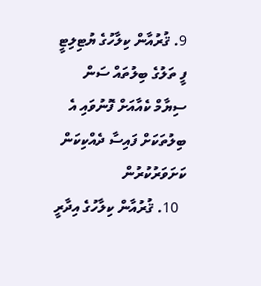9. ޤުރުއާން ކިލާހުގެ ޔުޓިލިޓީ ފީ ތަލުގެ ބިލުތައް ސަން ސިޔާމް ކެއާއަށް ފޮނުވައި އެ ބިލުތަކަށް ފައިސާ ދެއްކިކަން ކަށަވަރުކުރުން
  10. ޤުރުއާން ކިލާހުގެ އިދާރީ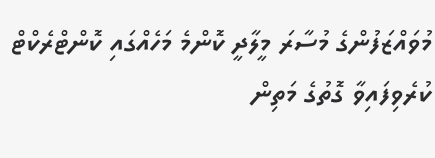މުވައްޒަފުންގެ މުސާރަ މީލާދީ ކޮންމެ މަހެއްގައި ކޮންޓްރެކްޓް ކުރެވިފައިވާ ގޮތުގެ މަތިން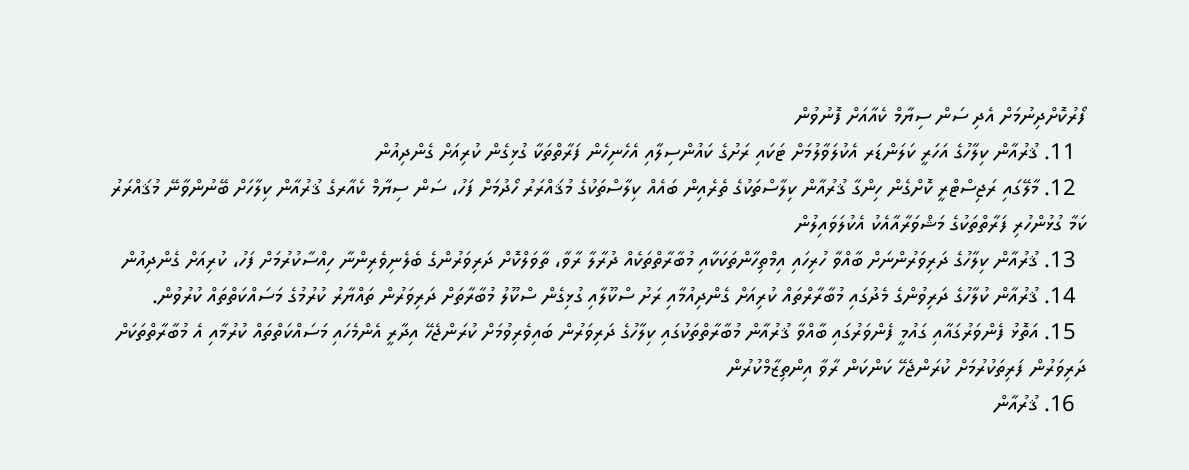ފޯރުކޮށްދިނުމަށް އެދި ސަން ސިޔާމް ކެއާއަށް ފޮނުވުން
  11. ޤުރުއާން ކިލާހުގެ އަހަރީ ކަލަންޑަރ އެކުލަވާލުމަށް ޓަކައި ރަށުގެ ކައުންސިލާއި އެހެނިހެން ފަރާތްތަކާ ގުޅިގެން ކުރިއަށް ގެންދިއުން
  12. މާލޭގައި ރަޖިސްޓްރީ ކޮށްގެން ހިންގާ ޤުރުއާން ކިލާސްތަކުގެ ތެރެއިން ބައެއް ކިލާސްތަކުގެ މުޤައްރަރު ހޯދުމަށް ފަހު، ސަން ސިޔާމް ކެއާރގެ ޤުރުއާން ކިލާހަށް ބޭނުންވާނޭ މުޤައްރަރު ކަމާ ގުޅުންހުރި ފަރާތްތަކުގެ މަޝްވަރާއާއެކު އެކުލަވައިލުން
  13. ޤުރުއާން ކިލާހުގެ ދަރިވަރުންނަށް ބާއްވާ ހުރިހައި އިމްތިހާންތަކަކާއި މުބާރާތްތަކެއް ދުރާލާ ރާވާ، ތާވަލްކޮށް ދަރިވަރުންގެ ބެލެނިވެރިންނާ ހިއްސާކުރުމަށް ފަހު، ކުރިއަށް ގެންދިއުން
  14. ޤުރުއާން ކުލާހުގެ ދަރިވުންގެ މެދުގައި މުބާރާރްތައް ކުރިއަށް ގެންދިއުމާއި ރަށު ސްކޫލާއި ގުޅިގެން ސްކޫލު މުބާރާތަށް ދަރިވަރުން ތައްޔާރު ކުރުމުގެ މަސައްކަތްތައް ކުރުވުން.
  15. އަތޮޅު ފެންވަރުގައާއި ގައުމީ ފެންވަރުގައި ބާއްވާ ޤުރުއާން މުބާރާތްތަކުގައި ކިލާހުގެ ދަރިވަރުން ބައިވެރިވުމަށް ކުރަންޖެހޭ އިދާރީ އެންމެހައި މަސައްކަތްތައް ކުރުމާއި އެ މުބާރާތްތަކަށް ދަރިވަރުން ފަރިތަކުރުމަށް ކުރަންޖެހޭ ކަންކަން ރާވާ އިންތިޒާމްކުރުން
  16. ޤުރުއާން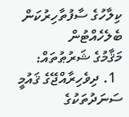ކިލާހުގެ ސާފުތާހިރުކަން ބެލެހެއްޓުން
މަޤާމުގެ ޝަރުޠުތައް:
  1. ދިވެހިރާއްޖޭގެ ޤައުމީ ސަނަދުތަކުގެ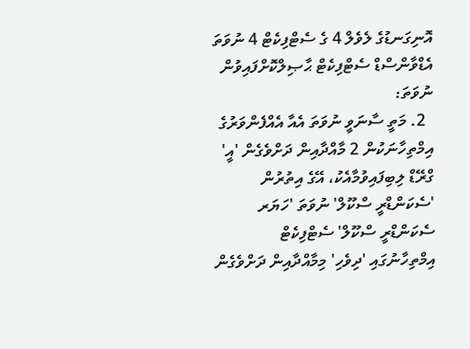އޮނިގަނޑުގެ ލެވެލް 4 ގެ ސެޓްފިކެޓް 4 ނުވަތަ އެޑްވާންސްޑް ސެޓްފިކެޓް ޙާޞިލްކޮށްފައިވުން ނުވަތަ:
  2. މަތީ ސާނަވީ ނުވަތަ އެއާ އެއްފެންވަރުގެ އިމްތިހާނަކުން 2 މާއްދާއިން ދަށްވެގެން 'އީ' ގްރޭޑް ލިބިފައިވުމާއެކު، އޭގެ އިތުރުން 'ސެކަންޑްރީ ސްކޫލް' ނުވަތަ 'ހަޔަރ ސެކަންޑްރީ ސްކޫލް' ސެޓްފިކެޓް އިމްތިހާނުގައި 'ދިވެހި' މިމާއްދާއިން ދަށްވެގެން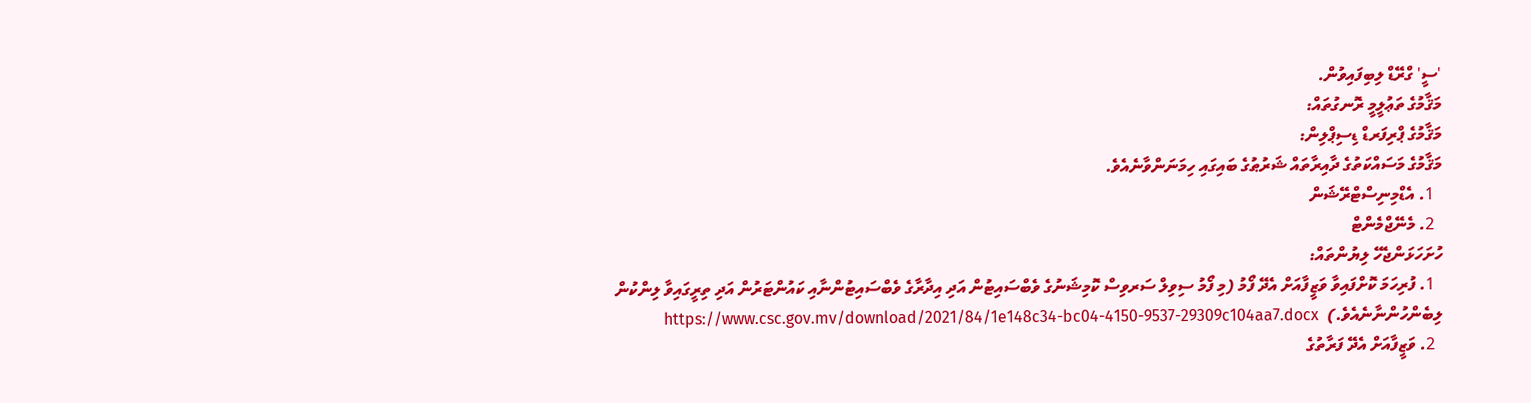'ސީ' ގްރޭޑް ލިބިފައިވުން.
މަޤާމުގެ ތަޢުލީމީ ރޮނގުތައް:
މަޤާމުގެ ޕްރިފަރޑް ޑިސިޕްލިން:
މަޤާމުގެ މަސައްކަތުގެ ދާއިރާތައް ޝަރުޠުގެ ބައިގައި ހިމަނަންވާނެއެވެ.
  1. އެޑްމިނިސްޓްރޭޝަން
  2. މެނޭޖްމެންޓް
ހުށަހަޅަންޖެހޭ ލިޔުންތައް:
  1. ފުރިހަމަ ކޮށްފައިވާ ވަޒީފާއަށް އެދޭ ފޯމު (މި ފޯމު ސިވިލް ސަރވިސް ކޮމިޝަނުގެ ވެބްސައިޓުން އަދި އިދާރާގެ ވެބްސައިޓުންނާއި ކައުންޓަރުން އަދި ތިރީގައިވާ ލިންކުން ލިބެންހުންނާނެއެވެ.)  https://www.csc.gov.mv/download/2021/84/1e148c34-bc04-4150-9537-29309c104aa7.docx
  2. ވަޒީފާއަށް އެދޭ ފަރާތުގެ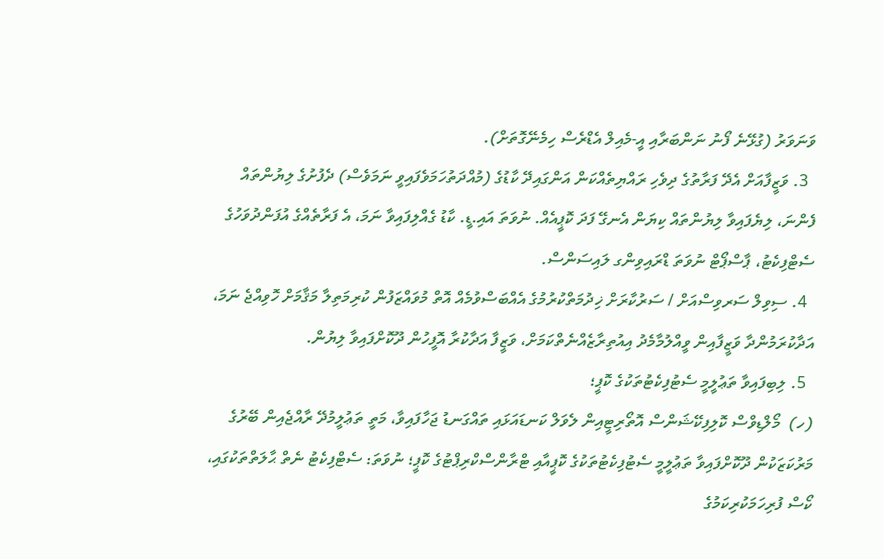ވަނަވަރު (ގުޅޭނެ ފޯނު ނަންބަރާއި އީ-މެއިލް އެޑްރެސް ހިމެނޭގޮތަށް).
  3. ވަޒީފާއަށް އެދޭ ފަރާތުގެ ދިވެހި ރައްޔިތެއްކަން އަންގައިދޭ ކާޑުގެ (މުއްދަތުހަމަވެފައިވީ ނަމަވެސް) ދެފުށުގެ ލިޔުންތައް ފެންނަ، ލިޔެފައިވާ ލިޔުންތައް ކިޔަން އެނގޭ ފަދަ ކޮޕީއެއް. ނުވަތަ އައި.ޑީ. ކާޑު ގެއްލިފައިވާ ނަމަ، އެ ފަރާތެއްގެ އުފަންދުވަހުގެ ސެޓްފިކެޓު، ޕާސްޕޯޓް ނުވަތަ ޑްރައިވިންގ ލައިސަންސް.
  4. ސިވިލް ސަރވިސްއަށް / ސަރުކާރަށް ޚިދުމަތްކުރުމުގެ އެއްބަސްވުމެއް އޮތް މުވައްޒަފުން ކުރިމަތިލާ މަޤާމަށް ހޮވިއްޖެ ނަމަ، އަދާކުރަމުންދާ ވަޒީފާއިން ވީއްލުމާމެދު އިއުތިރާޒެއްނެތްކަމަށް، ވަޒީފާ އަދާކުރާ އޮފީހުން ދޫކޮށްފައިވާ ލިޔުން.
  5. ލިބިފައިވާ ތަޢުލީމީ ސެޓުފިކެޓުތަކުގެ ކޮޕީ؛
(ހ)  މޯލްޑިވްސް ކޮލިފިކޭޝަންސް އޮތޯރިޓީއިން ލެވަލް ކަނޑައަޅައި ތައްގަނޑު ޖަހާފައިވާ، މަތީ ތަޢުލީމުދޭ ރާއްޖެއިން ބޭރުގެ މަރުކަޒަކުން ދޫކޮށްފައިވާ ތަޢުލީމީ ސެޓުފިކެޓުތަކުގެ ކޮޕީއާއި ޓްރާންސްކްރިޕްޓުގެ ކޮޕީ؛ ނުވަތަ: ސެޓްފިކެޓު ނެތް ޙާލަތްތަކުގައި، ކޯސް ފުރިހަމަކުރިކަމުގެ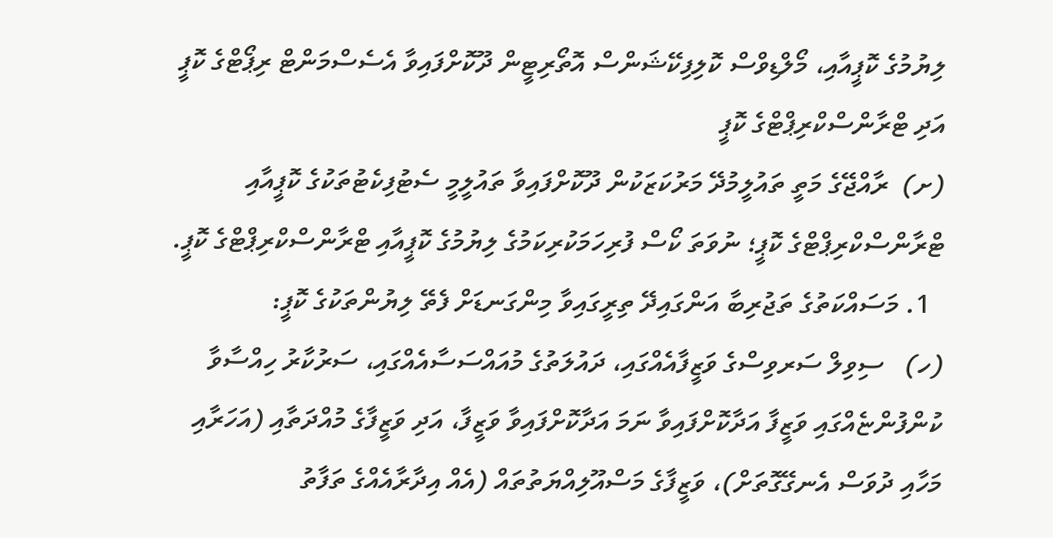ލިޔުމުގެ ކޮޕީއާއި، މޯލްޑިވްސް ކޮލިފިކޭޝަންސް އޮތޯރިޓީން ދޫކޮށްފައިވާ އެސެސްމަންޓް ރިޕޯޓްގެ ކޮޕީ އަދި ޓްރާންސްކްރިޕްޓްގެ ކޮޕީ
(ށ)  ރާއްޖޭގެ މަތީ ތައުލީމުދޭ މަރުކަޒަކުން ދޫކޮށްފައިވާ ތައުލީމީ ސެޓުފިކެޓުތަކުގެ ކޮޕީއާއި ޓްރާންސްކްރިޕްޓްގެ ކޮޕީ؛ ނުވަތަ ކޯސް ފުރިހަމަކުރިކަމުގެ ލިޔުމުގެ ކޮޕީއާއި ޓްރާންސްކްރިޕްޓްގެ ކޮޕީ.
  1. މަސައްކަތުގެ ތަޖުރިބާ އަންގައިދޭ ތިރީގައިވާ މިންގަނޑަށް ފެތޭ ލިޔުންތަކުގެ ކޮޕީ:
(ހ)   ސިވިލް ސަރވިސްގެ ވަޒީފާއެއްގައި، ދައުލަތުގެ މުއައްސަސާއެއްގައި، ސަރުކާރު ހިއްސާވާ ކުންފުންޏެއްގައި ވަޒީފާ އަދާކޮށްފައިވާ ނަމަ އަދާކޮށްފައިވާ ވަޒީފާ، އަދި ވަޒީފާގެ މުއްދަތާއި (އަހަރާއި މަހާއި ދުވަސް އެނގޭގޮތަށް)، ވަޒީފާގެ މަސްއޫލިއްޔަތުތައް (އެއް އިދާރާއެއްގެ ތަފާތު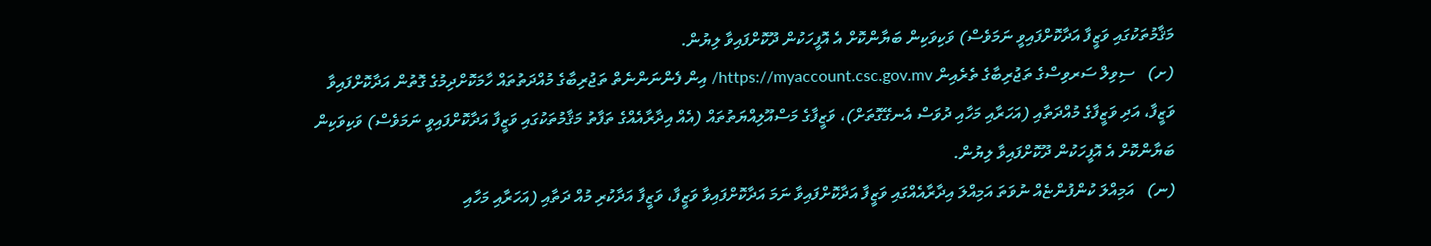މަޤާމުތަކުގައި ވަޒީފާ އަދާކޮށްފައިވީ ނަމަވެސް) ވަކިވަކިން ބަޔާންކޮށް އެ އޮފީހަކުން ދޫކޮށްފައިވާ ލިޔުން.
(ށ)   ސިވިލް ސަރވިސްގެ ތަޖުރިބާގެ ތެރެއިން https://myaccount.csc.gov.mv/ އިން ފެންނަންނެތް ތަޖުރިބާގެ މުއްދަތުތައް ހާމަކޮށްދިމުގެ ގޮތުން އަދާކޮށްފައިވާ ވަޒީފާ، އަދި ވަޒީފާގެ މުއްދަތާއި (އަހަރާއި މަހާއި ދުވަސް އެނގޭގޮތަށް)، ވަޒީފާގެ މަސްއޫލިއްޔަތުތައް (އެއް އިދާރާއެއްގެ ތަފާތު މަޤާމުތަކުގައި ވަޒީފާ އަދާކޮށްފައިވީ ނަމަވެސް) ވަކިވަކިން ބަޔާންކޮށް އެ އޮފީހަކުން ދޫކޮށްފައިވާ ލިޔުން.
(ނ)   އަމިއްލަ ކުންފުންޏެއް ނުވަތަ އަމިއްލަ އިދާރާއެއްގައި ވަޒީފާ އަދާކޮށްފައިވާ ނަމަ އަދާކޮށްފައިވާ ވަޒީފާ، ވަޒީފާ އަދާކުރި މުއް ދަތާއި (އަހަރާއި މަހާއި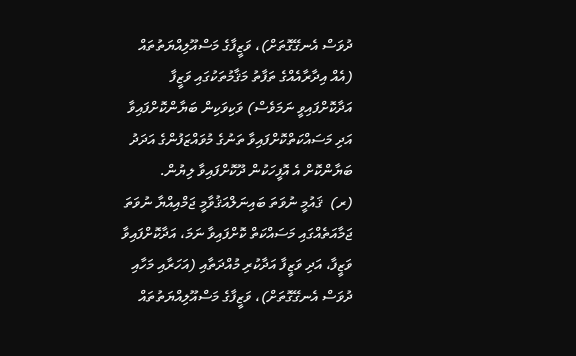ދުވަސް އެނގޭގޮތަށް)، ވަޒީފާގެ މަސްއޫލިއްޔަތުތައް (އެއް އިދާރާއެއްގެ ތަފާތު މަޤާމުތަކުގައި ވަޒީފާ އަދާކޮށްފައިވީ ނަމަވެސް) ވަކިވަކިން ބަޔާންކޮށްފައިވާ އަދި މަސައްކަތްކޮށްފައިވާ ތަނުގެ މުވައްޒަފުންގެ އަދަދު ބަޔާންކޮށް އެ އޮފީހަކުން ދޫކޮށްފައިވާ ލިޔުން.
(ރ)  ޤައުމީ ނުވަތަ ބައިނަލްއަޤުވާމީ ޖަމްއިއްޔާ ނުވަތަ ޖަމާއަތެއްގައި މަސައްކަތް ކޮށްފައިވާ ނަމަ، އަދާކޮށްފައިވާ ވަޒީފާ، އަދި ވަޒީފާ އަދާކުރި މުއްދަތާއި (އަހަރާއި މަހާއި ދުވަސް އެނގޭގޮތަށް)، ވަޒީފާގެ މަސްއޫލިއްޔަތުތައް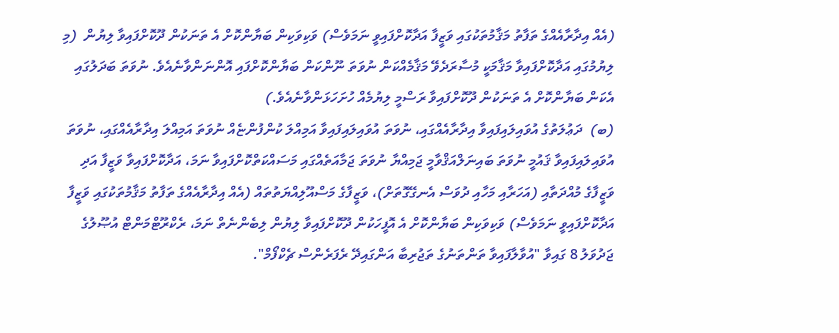(އެއް އިދާރާއެއްގެ ތަފާތު މަޤާމުތަކުގައި ވަޒީފާ އަދާކޮށްފައިވީ ނަމަވެސް) ވަކިވަކިން ބަޔާންކޮށް އެ ތަނަކުން ދޫކޮށްފައިވާ ލިޔުން  (މި ލިޔުމުގައި އަދާކޮށްފައިވާ މަޤާމަކީ މުސާރަދެވޭ މަޤާމެއްކަން ނުވަތަ ނޫންކަން ބަޔާންކޮށްފައި އޮންނަންވާނެއެވެ. ނުވަތަ ބަދަލުގައި އެކަން ބަޔާންކޮށް އެ ތަނަކުން ދޫކޮށްފައިވާ ރަސްމީ ލިޔުމެއް ހުށަހަޅަންވާނެއެވެ.)
(ބ)  ދަޢުލަތުގެ އުވައިލައިފައިވާ އިދާރާއެއްގައި، ނުވަތަ އުވައިލައިފައިވާ އަމިއްލަ ކުންފުންޏެއް ނުވަތަ އަމިއްލަ އިދާރާއެއްގައި، ނުވަތަ އުވައިލައިފައިވާ ޤައުމީ ނުވަތަ ބައިނަލްއަޤްވާމީ ޖަމިއްޔާ ނުވަތަ ޖަމާއަތެއްގައި މަސައްކަތްކޮށްފައިވާ ނަމަ، އަދާކޮށްފައިވާ ވަޒީފާ އަދި ވަޒީފާގެ މުއްދަތާއި (އަހަރާއި މަހާއި ދުވަސް އެނގޭގޮތަށް)، ވަޒީފާގެ މަސްއޫލިއްޔަތުތައް (އެއް އިދާރާއެއްގެ ތަފާތު މަޤާމުތަކުގައި ވަޒީފާ އަދާކޮށްފައިވީ ނަމަވެސް) ވަކިވަކިން ބަޔާންކޮށް އެ އޮފީހަކުން ދޫކޮށްފައިވާ ލިޔުން ލިބެންނެތް ނަމަ، ރެކްރޫޓްމަންޓް އުޞޫލުގެ ޖަދުވަލު 8 ގައިވާ "އުވާލާފައިވާ ތަންތަނުގެ ތަޖުރިބާ އަންގައިދޭ ރެފަރެންސް ޗެކްފޯމް".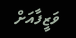ވަޒީފާއަށް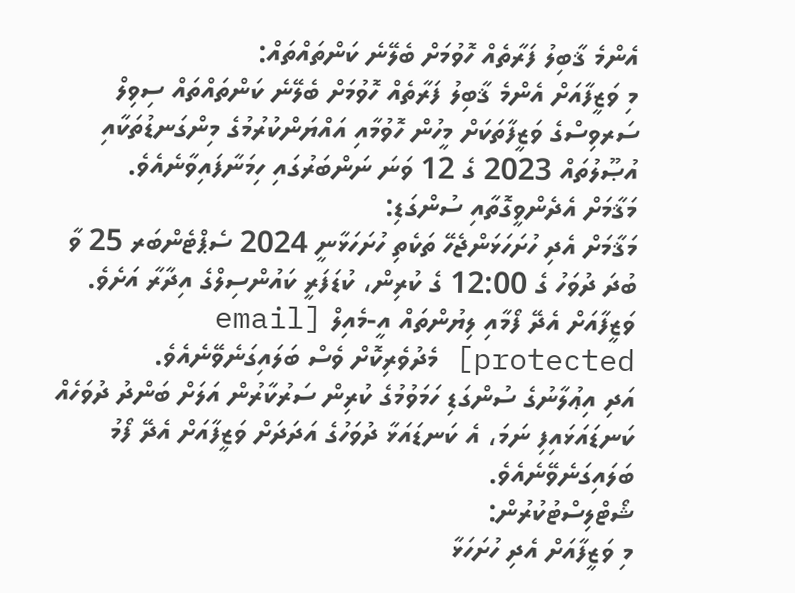އެންމެ ޤާބިލު ފަރާތެއް ހޮވުމަށް ބެލޭނެ ކަންތައްތައް:
މި ވަޒީފާއަށް އެންމެ ޤާބިލު ފަރާތެއް ހޮވުމަށް ބެލޭނެ ކަންތައްތައް ސިވިލް ސަރވިސްގެ ވަޒީފާތަކަށް މީހުން ހޮވުމާއި އައްޔަންކުރުމުގެ މިންގަނޑުތަކާއި އުޞޫލުތައް 2023 ގެ 12 ވަނަ ނަންބަރުގައި ހިމަނާފައިވާނެއެވެ.
މަޤާމަށް އެދެންވީގޮތާއި ސުންގަޑި:
މަޤާމަށް އެދި ހުށަހަޅަންޖެހޭ ތަކެތި ހުށަހަޅާނީ 2024 ސެޕްޓެންބަރ 25 ވާ ބުދަ ދުވަހު ގެ 12:00 ގެ ކުރިން، ކުޑަފަރީ ކައުންސިލްގެ އިދާރާ އަށެވެ. ވަޒީފާއަށް އެދޭ ފޯމާއި ލިޔުންތައް އީ-މެއިލް [email protected] މެދުވެރިކޮށް ވެސް ބަލައިގަނެވޭނެއެވެ.
އަދި އިޢުލާނުގެ ސުންގަޑި ހަމަވުމުގެ ކުރިން ސަރުކާރުން އަލަށް ބަންދު ދުވަހެއް ކަނޑައަޅައިފި ނަމަ، އެ ކަނޑައަޅާ ދުވަހުގެ އަދަދަށް ވަޒީފާއަށް އެދޭ ފޯމު ބަލައިގަނެވޭނެއެވެ.
ޝޯޓްލިސްޓުކުރުން:
މި ވަޒީފާއަށް އެދި ހުށަހަޅާ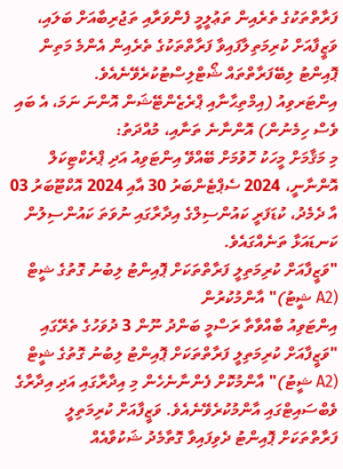ފަރާތްތަކުގެ ތެރެއިން ތަޢުލީމީ ފެންވަރާއި ތަޖުރިބާއަށް ބަލައި، ވަޒީފާއަށް ކުރިމަތިލާފައިވާ ފަރާތްތަކުގެ ތެރެއިން އެންމެ މަތިން ޕޮއިންޓު ލިބޭފަރާތްތައް ޝޯޓްލިސްޓުކުރެވޭނެއެވެ.
އިންޓަރވިއު (އިމްތިޙާނާއި ޕްރެޒެންޓޭޝަން އޮންނަ ނަމަ، އެ ބައި ވެސް ހިމެނުން) އޮންނާނެ ތަނާއި، މުއްދަތު:
މި މަޤާމަށް މީހަކު ހޮވުމަށް ބޭއްވޭ އިންޓަވިއު އަދި ޕްރެކްޓިކަލް އޮންނާނީ، 2024 ސެޕްޓެންބަރު 30 އާއި 2024 އޮކްޓޫބަރު 03 އާ ދެމެދު، ކުޑަފަރީ ކައުންސިލްގެ އިދާރާގައި ނުވަތަ ކައުންސިލުން ކަނޑައަޅާ ތަނެއްގައެވެ.
"ވަޒީފާއަށް ކުރިމަތިލީ ފަރާތްތަކަށް ޕޮއިންޓު ލިބުނު ގޮތުގެ ޝީޓް (A2 ޝީޓު)" އާންމުކުރުން
އިންޓަވިއު ބާއްވާތާ ރަސްމީ ބަންދު ނޫން 3 ދުވަހުގެ ތެރޭގައި "ވަޒީފާއަށް ކުރިމަތިލީ ފަރާތްތަކަށް ޕޮއިންޓު ލިބުނު ގޮތުގެ ޝީޓް (A2 ޝީޓު)" އާންމުކޮށް ފެންނާނެހެން މި އިދާރާގައި އަދި އިދާރާގެ ވެބްސައިޓްގައި އާންމުކުރެވޭނެއެވެ. ވަޒީފާއަށް ކުރިމަތިލީ ފަރާތްތަކަށް ޕޮއިންޓު ދެވިފައިވާ ގޮތާމެދު ޝަކުވާއެއް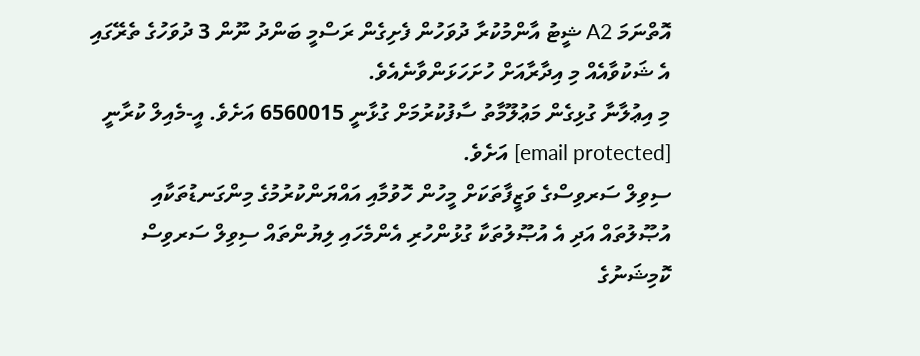އޮތްނަމަ A2 ޝީޓު އާންމުކުރާ ދުވަހުން ފެށިގެން ރަސްމީ ބަންދު ނޫން 3 ދުވަހުގެ ތެރޭގައި އެ ޝަކުވާއެއް މި އިދާރާއަށް ހުށަހަޅަންވާނެއެވެ.
މި އިޢުލާނާ ގުޅިގެން މަޢުލޫމާތު ސާފުކުރުމަށް ގުޅާނީ 6560015 އަށެވެ. އީ-މެއިލް ކުރާނީ [email protected] އަށެވެ.
ސިވިލް ސަރވިސްގެ ވަޒީފާތަކަށް މީހުން ހޮވުމާއި އައްޔަންކުރުމުގެ މިންގަނޑުތަކާއި އުޞޫލުތައް އަދި އެ އުޞޫލުތަކާ ގުޅުންހުރި އެންމެހައި ލިޔުންތައް ސިވިލް ސަރވިސް ކޮމިޝަނުގެ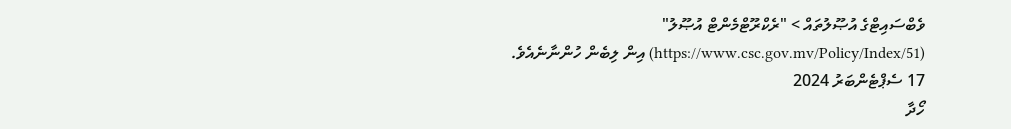ވެބްސައިޓްގެ އުޞޫލުތައް > "ރެކްރޫޓްމެންޓް އުޞޫލު" (https://www.csc.gov.mv/Policy/Index/51) އިން ލިބެން ހުންނާނެއެވެ.
17 ސެޕްޓެންބަރު 2024
ހޯދާ